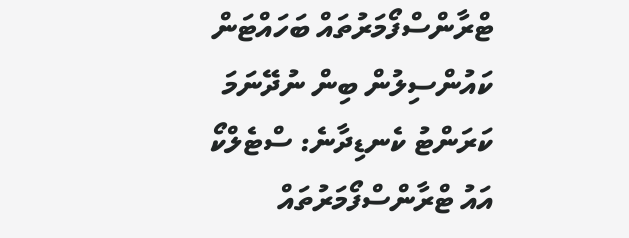ޓްރާންސްފޯމަރުތައް ބަހައްޓަން ކައުންސިލުން ބިން ނުދޭނަމަ ކަރަންޓު ކެނޑިދާނެ: ސްޓެލްކޯ
އައު ޓްރާންސްފޯމަރުތައް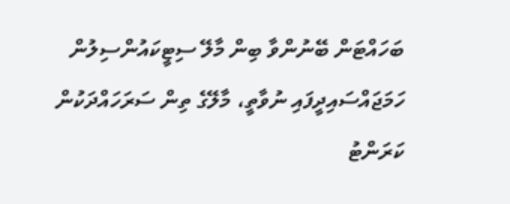ބަހައްޓަން ބޭނުންވާ ބިން މާލޭ ސިޓީކައުންސިލުން ހަމަޖައްސައިދީފައި ނުވާތީ، މާލޭގެ ތިން ސަރަހައްދަކުން ކަރަންޓު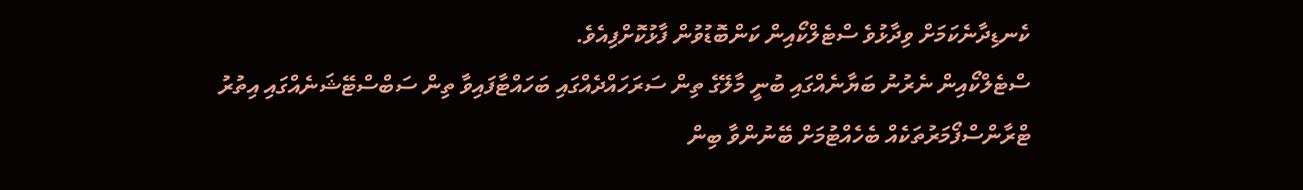ކެނޑިދާނެކަމަށް ވިދާޅުވެ ސްޓެލްކޯއިން ކަންބޮޑުވުން ފާޅުކޮށްފިއެވެ.
ސްޓެލްކޯއިން ނެރުނު ބަޔާނެއްގައި ބުނީ މާލޭގެ ތިން ސަރަހައްދެއްގައި ބަހައްޓާފައިވާ ތިން ސަބްސްޓޭޝަނެއްގައި އިތުރު ޓްރާންސްފޯމަރުތަކެއް ބެހެއްޓުމަށް ބޭނުންވާ ބިން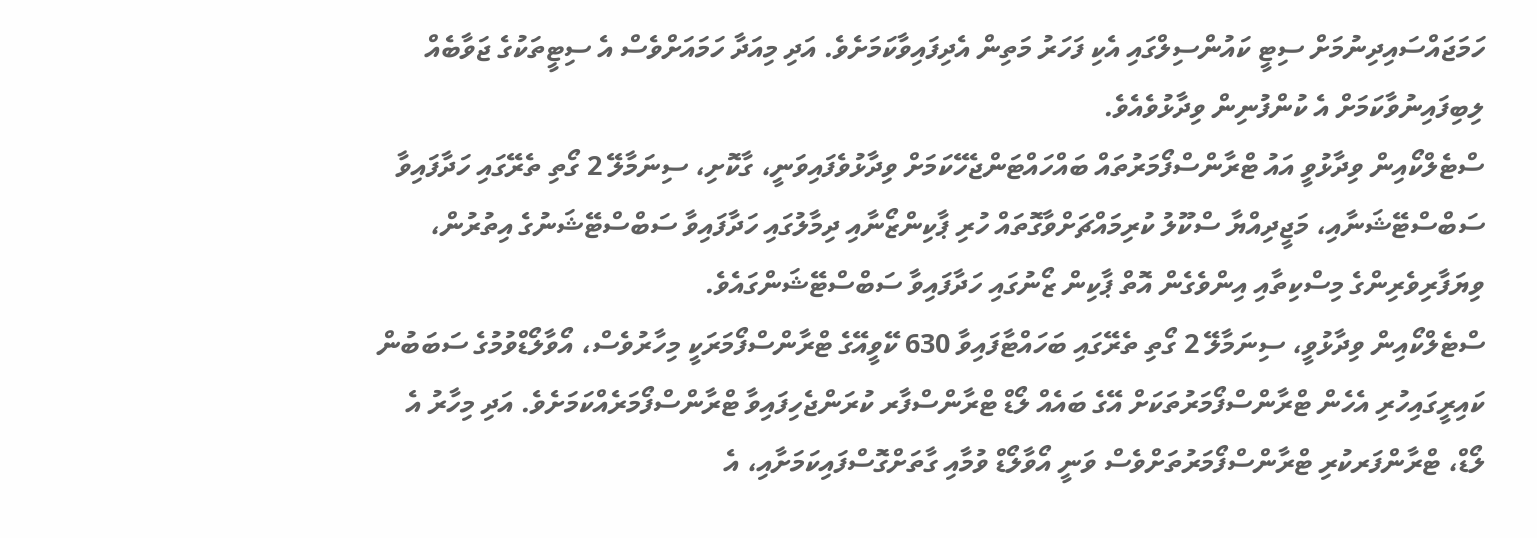ހަމަޖައްސައިދިނުމަށް ސިޓީ ކައުންސިލްގައި އެކި ފަހަރު މަތިން އެދިފައިވާކަމަށެވެ. އަދި މިއަދާ ހަމައަށްވެސް އެ ސިޓީތަކުގެ ޖަވާބެއް ލިބިފައިނުވާކަމަށް އެ ކުންފުނިން ވިދާޅުވެއެވެ.
ސްޓެލްކޯއިން ވިދާޅުވީ އައު ޓްރާންސްފޯމަރުތައް ބައްހައްޓަންޖެހޭކަމަށް ވިދާޅުވެފައިވަނީ، ގާކޮށި، ސިނަމާލޭ 2 ގޯތި ތެރޭގައި ހަދާފައިވާ ސަބްސްޓޭޝަނާއި، މަޖީދިއްޔާ ސްކޫލު ކުރިމައްޗަށްވާގޮތައް ހުރި ޕާކިންޒޯނާއި ދިމާލުގައި ހަދާފައިވާ ސަބްސްޓޭޝަނުގެ އިތުރުން، ވިޔަފާރިވެރިންގެ މިސްކިތާއި އިންވެގެން އޮތް ޕާކިން ޒޯނުގައި ހަދާފައިވާ ސަބްސްޓޭޝަންގައެވެ.
ސްޓެލްކޯއިން ވިދާޅުވީ، ސިނަމާލޭ 2 ގޯތި ތެރޭގައި ބަހައްޓާފައިވާ 630 ކޭވީއޭގެ ޓްރާންސްފޯމަރަކީ މިހާރުވެސް، އޯވާލޯޑްވުމުގެ ސަބަބުން ކައިރީގައިހުރި އެހެން ޓްރާންސްފޯމަރުތަކަށް އޭގެ ބައެއް ލޯޑް ޓްރާންސްފާރ ކުރަންޖެހިފައިވާ ޓްރާންސްފޯމަރެއްކަމަށެވެ. އަދި މިހާރު އެ ލޯޑް، ޓްރާންފަރކުރި ޓްރާންސްފޯމަރުތަށްވެސް ވަނީ އޯވާލޯޑް ވުމާއި ގާތަށްގޮސްފައިކަމަށާއި، އެ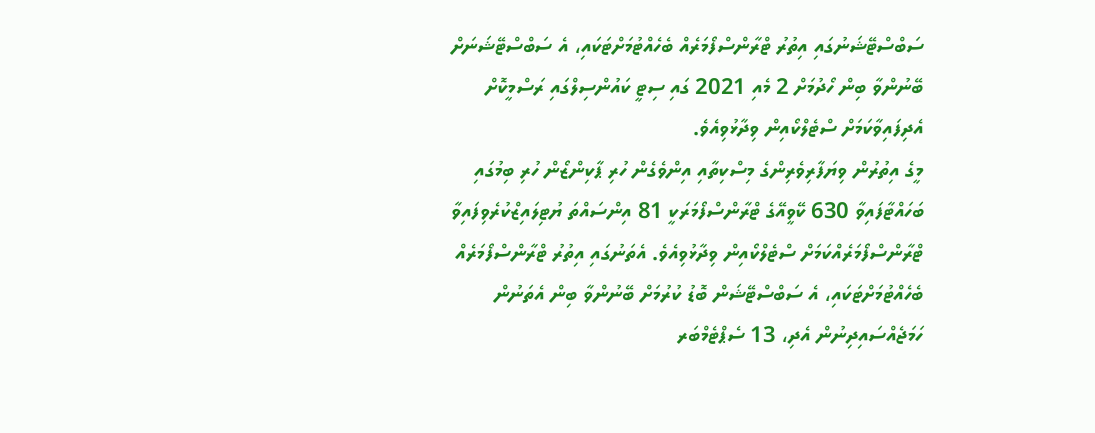ސަބްސްޓޭޝަނުގައި އިތުރު ޓްރާންސްފޯމަރެއް ބެހެއްޓުމަށްޓަކައި، އެ ސަބްސްޓޭޝަނަށް ބޭނުންވާ ބިން ހޯދުމަށް 2 މެއި 2021 ގައި ސިޓީ ކައުންސިލްގައި ރަސްމީކޮށް އެދިފައިވާކަމަށް ސްޓެލްކޯއިން ވިދާޅުވިއެވެ.
މީގެ އިތުރުން ވިޔަފާރިވެރިންގެ މިސްކިތާއި އިންވެގެން ހުރި ޕާކިންޒޯން ހުރި ބިމުގައި ބަހައްޓާފައިވާ 630 ކޭވީއޭގެ ޓްރާންސްފޯމަރަކީ 81 އިންސައްތަ ޔުޓިލައިޒްކުރެވިފައިވާ ޓްރާންސްފޯމަރެއްކަމަށް ސްޓެލްކޯއިން ވިދާޅުވިއެވެ. އެތަނުގައި އިތުރު ޓްރާންސްފޯމަރެއް ބެހެއްޓުމަށްޓަކައި، އެ ސަބްސްޓޭޝަން ބޮޑު ކުރުމަށް ބޭނުންވާ ބިން އެތަނުން ހަމަޖެއްސައިދިނުން އެދި، 13 ސެޕްޓެމްބަރ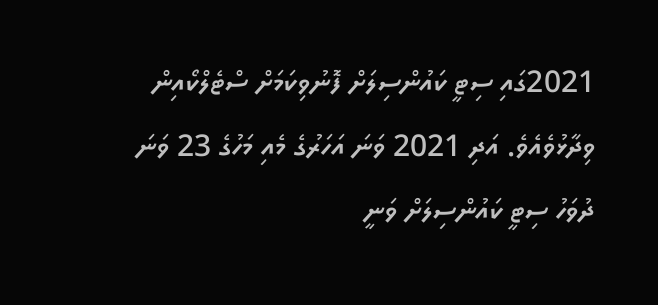2021ގައި ސިޓީ ކައުންސިލަށް ފޮނުވިކަމަށް ސްޓެލްކޯއިން ވިދާޅުވެއެވެ. އަދި 2021 ވަނަ އަހަރުގެ މެއި މަހުގެ 23 ވަނަ ދުވަހު ސިޓީ ކައުންސިލަށް ވަނީ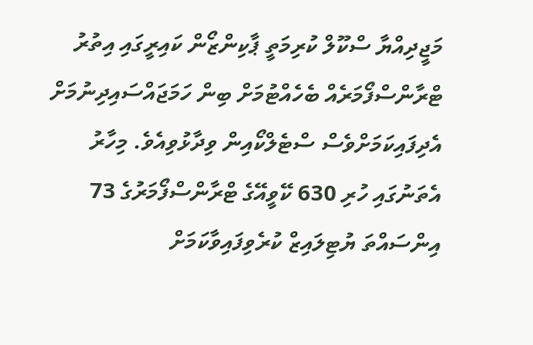މަޖީދިއްޔާ ސްކޫލް ކުރިމަތީ ޕާކިންޒޯން ކައިރީގައި އިތުރު ޓްރާންސްފޯމަރެއް ބެހެއްޓުމަށް ބިން ހަމަޖައްސައިދިނުމަށް އެދިފައިކަމަށްވެސް ސްޓެލްކޯއިން ވިދާޅުވިއެވެ. މިހާރު އެތަނުގައި ހުރި 630 ކޭވީއޭގެ ޓްރާންސްފޯމަރުގެ 73 އިންސައްތަ ޔުޓިލައިޒް ކުރެވިފައިވާކަމަށް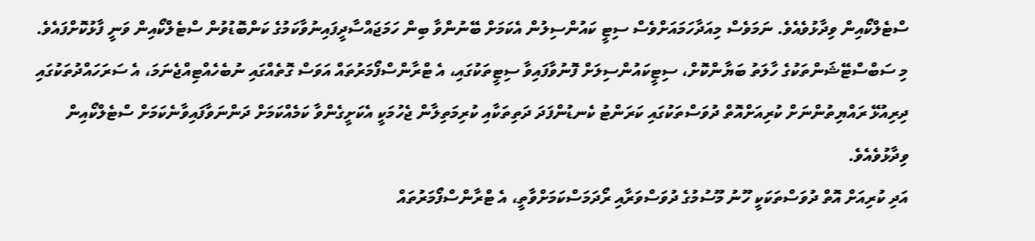ސްޓެލްކޯއިން ވިދާޅުވެއެވެ. ނަމަވެސް މިއަދާހަމައަށްވެސް ސިޓީ ކައުންސިލުން އެކަމަށް ބޭނުންވާ ބިން ހަމަޖައްސާދީފައިނުވާކަމުގެ ކަންބޮޑުވުން ސްޓެލްކޯއިން ވަނީ ފާޅުކޮށްފައެވެ.
މި ސަބްސްޓޭޝަންތަކުގެ ހާލަތު ބަޔާންކޮށް، ސިޓީކައުންސިލަށް ފޮނުވާފައިވާ ސިޓީތަކުގައި، އެ ޓްރާންސްފޯމަރުތައް އަވަސް ގޮތެއްގައި ނުބެހެއްޓިއްޖެނަމަ، އެ ސަރަހައްދުތަކުގައި ދިރިއުޅޭ ރައްޔިތުންނަށް ކުރިއަށްއޮތް ދުވަސްތަކުގައި ކަރަންޓު ކެނޑުންފަދަ ދަތިތަކާއި ކުރިމަތިލާން ޖެހުމަކީ އެކަށީގެންވާ ކަމެއްކަމަށް ދަންނަވާފައިވާނެކަމަށް ސްޓެލްކޯއިން ވިދާޅުވެއެވެ.
އަދި ކުރިއަށް އޮތް ދުވަސްތަކަކީ ހޫނު މޫސުމުގެ ދުވަސްވަރާއި ރޯދަމަސްކަމަށްވާތީ، އެ ޓްރާންސްފޯމަރުތައް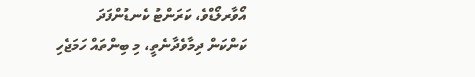އޯވާރލޯޑްވެ، ކަރަންޓު ކެނޑުންފަދަ ކަންކަން ދިމާވެދާނެތީ، މި ބިންތައް ހަމަޖެހި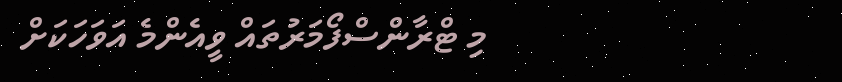މި ޓްރާންސްފޯމަރުތައް ވީއެންމެ އަވަހަކަށް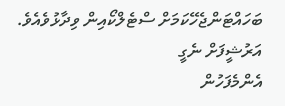ބަހައްޓަންޖެހޭކަމަށް ސްޓެލްކޯއިން ވިދާޅުވެއެވެ.
އަރުޝީފަށް ނެގީ
އެންމެފަހުން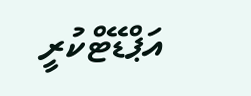އަޕްޑޭޓްކުރީ